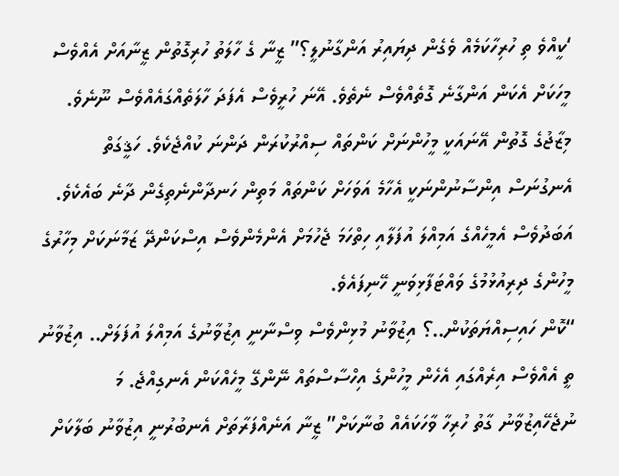‘ކީއްވެ ތި ހުރިހާކަމެއް ވެގެން ދިޔައިރު އަންގާނުލީ؟” ޒީނާ ގެ ހާލަތު ހުރިގޮތުން ޒީނާއަށް އެއްވެސް މީހަކަށް އެކަން އަންގާނެ ގޮތެއްވެސް ނެތެވެ. އޭނަ ހުރީވެސް އެފަދަ ހާލަތެއްގައެއްވެސް ނޫނެވެ. މިޒާޖުގެ ގޮތުން އޭނައަކީ މީހުންނަށް ކަންތައް ސިއްރުކުރަން ދަންނަ ކުއްޖެކެވެ. ހަޤީގަތް އެނގުނަސް އިންސާނުންނަކީ އެހާމެ އަވަހަށް ކަންތައް މަތިން ހަނދާންނެތިގެން ދާނެ ބައެކެވެ. އަބަދުވެސް އެމީހެއްގެ އަމިއްލަ އުފަލާއި ހިތްހަމަ ޖެހުމަށް އެންމެންވެސް އިސްކަންދޭ ޒަމާނަކަށް މިހާރުގެ މީހުންގެ ދިރިއުޅުމުގެ ވައްޓަފާޅިވަނީ ހޭނިފައެވެ.
“ކޮން ހައިސިއްޔަތަކުން..؟ އިޒުވާނު މުޅިންވެސް ވިސްނާނީ އިޒުވާނުގެ އަމިއްލަ އުފަލަށް.. އިޒުވާނު ތީ އެއްވެސް އިރެއްގައި އެހެން މީހުންގެ އިހްސާސްތައް ނޭންގޭ މީހެއްކަން އެނގިއްޖެ. މަ ނުޖެހޭއިޒުވާނު ގާތު ހުރިހާ ވާހަކައެއް ބުނާކަށް” ޒީނާ އަނެއްފަރާތަށް އެނބުރުނީ އިޒުވާނު ބަލާކަށް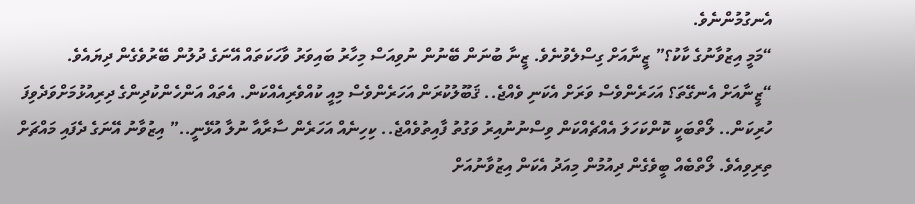އެނގުމުންނެވެ.
“މަމީ އިޒުވާނުގެ ކާކު؟” ޒީނާއަށް ގިސްލެވުނެވެ. ޒީނާ ބުނަން ބޭނުން ނުވިއަސް މިހާރު ބައިވަރު ވާހަކަތައް އޭނަގެ ދުލުން ބޭރުވެގެން ދިޔައެވެ.
“ޒީނާއަށް އެނގޭތަ؟ އަހަރެންވެސް ވަރަށް އެކަނި ވެއްޖެ.. ޤަބޫލުކުރަން އަހަރެންވެސް މިއީ ކުއްވެރިއެއްކަން. އެތައް އަންހެންކުދިންގެ ދިރިއުޅުމަށްވަދެވިފަ ހުރިކަން.. ލޯތްބަކީ ކޮންކަހަލަ އެއްޗެއްކަން ވިސްނުނުއިރު ވަގުތު ފާއިތުވެއްޖެ.. ކިހިނެއް އަހަރެން ސާރާއާ ނުލާ އުޅޭނީ..” އިޒުވާނު އޭނަގެ ދެފައި މައްޗަށް ތިރިވިއެވެ. ލޯތްބެއް ބީވެގެން ދިއުމުން މިއަދު އެކަން އިޒުވާނުއަށް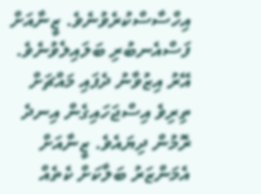އިހްސާސްކުރެވުނެވެ. ޒީނާއަށް ފަސްއެނބުރި ބަލައިލެވުނެވެ. އޭރު އިޒުވާނު ދެފައި މައްޗަށް ތިރިވެ އިސްޖަހައިގެން އިނދެ ރޮމުން ދިޔައެވެ. ޒީނާއަށް އެމަންޒަރު ބަލާކަށް ކެތެއް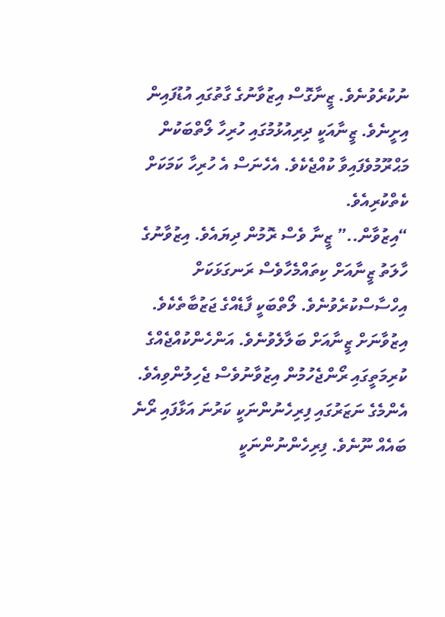ނުކުރެވުނެވެ. ޒީނާގޮސް އިޒުވާނުގެ ގާތުގައި އުޑުފައިން އިށީނެވެ. ޒީނާއަކީ ދިރިއުޅުމުގައި ހުރިހާ ލޯތްބަކުން މަޙްރޫމުވެފައިވާ ކުއްޖެކެވެ. އެހެނަސް އެ ހުރިހާ ކަމަކަށް ކެތްކުރިއެވެ.
“އިޒުވާން..” ޒީނާ ވެސް ރޮމުން ދިޔައެވެ. އިޒުވާނުގެ ހާލަތު ޒީނާއަށް ކިތައްމެހާވެސް ރަނގަޅަކަށް އިހްސާސްކުރެވުނެވެ. ލޯތްބަކީ ފާޑެއްގެ ޖަޒުބާތެކެވެ. އިޒުވާނަށް ޒީނާއަށް ބަލާލެވުނެވެ. އަންހެންކުއްޖެއްގެ ކުރިމަތީގައި ރޯންޖެހުމުން އިޒުވާނުވެސް ޖެހިލުންވިއެވެ. އެންމެގެ ނަޒަރުގައި ފިރިހެނުންނަކީ ކަރުނަ އަޅާފައި ރޯނެ ބައެއް ނޫނެވެ. ފިރިހެންނުންނަކީ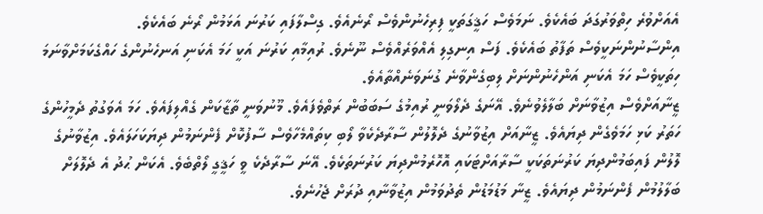އެއަށްވުރެ ހިތްވަރުގަދަ ބައެކެވެ. ނަމަވެސް ހަޤީގަތަކީ ފިރިހެނުންވެސް ރޯނެއެވެ. ގިސްލާފައި ކަރުނަ އަޅަމުން ރޯނެ ބައެކެވެ. އިންސާނުންނަކީވެސް ތަފާތު ބައެކެވެ. ފަސް އިނގިލި އެއްވަރެއްވެސް ނޫނެވެ. ރުއިމާއި ކަރުނަ އަކީ ހަމަ އެކަނި އަނހެނުންގެ ހައްގެކަމަށްވާނަމަ ހިތަކީވެސް ހަމަ އެކަނި އަންހެނުންނަށް ލިބިގެންވާނެ ގުނަވަނެއްތާއެވެ.
ޒީނާއަށްވެސް އިޒުވާނަށް ބަލާލެވުނެވެ. އޭނަގެ ދެލޯވަނީ ރުއިމުގެ ސަބަބުން ރަތްވެފައެވެ. މޫނުވަނީ ތާޒާކަން ގެއްލިފައެވެ. ހަމަ އެވަގުތު ދެމީހުންގެ ހަތަރު ކަޅި ހަމަވެގެން ދިޔައެވެ. ޒީނާއަށް އިޒުވާނުގެ ދެލޮލުން ސާރާދެކެވާ ލޯބި ކިތައްމެހާވެސް ސާފުކޮށް ފެންނަމުން ދިޔަކަހަލައެވެ. އިޒުވާނުގެ ލޮލުން ފައިބަމުންދިޔަ ކަރުނަތަކަކީ ސާރާއަށްޓަކައި އޮހޮރެމުންދިޔަ ކަރުނަތަކެވެ. އޭނަ ސާރާދެކެ ވީ ހަޤީގީ ލޯތްބެވެ. އެކަން ޙުދު އެ ދެލޮލަށް ބަލާލުމުން ފެންނަމުން ދިޔައެވެ. ޒީނާ މަޑުމަޑުން ތެދުވަމުން އިޒުވާނާއި ދުރަށް ޖެހުނެވެ.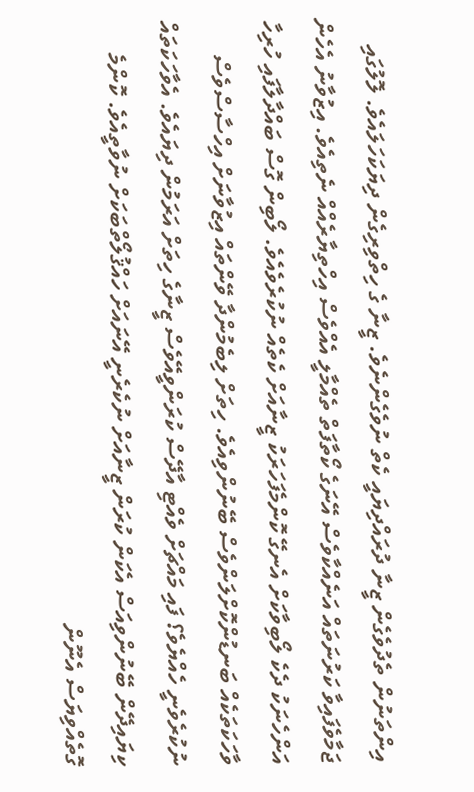އިންތަނުން ތެދުވެގެން ޒީނާ ދުރައްދިޔައީ ކެތް ނުވެގެންނެވެ. ޒީނާ ގެ ހިތްވިރިގެން ދިޔަކަހަލައެވެ. ލޮލުގައި ޖަމާވެފައިވާ ކަރުނަތައް އަނެއްކާވެސް އޭނަގެ ކޯތާފަތް ތެއްމާލީ އެއްވެސް އިހްތިޔާރެއްއް ނެތިއެވެ. އިޒުވާނު އެހެން އަންހެނަކު ދެކެ ލޯބިވާކަށް އެނގޭ ކޮންމެފަހަރަކު ޒީނާއަށް ކެތެއް ނުކުރެވެއެވެ. ލޯބިން ގޮސް ބައްދާލާފައި ހުރިހާ ވާހަކަތަކެއް ބަނޑުންކޮށްލަންވެސް ބޭނުންވިއެވެ. ހިތަށް ލިބެމުންދާ ވޭންތައް އިޒުވާނަށް އިހްސާސްވެސް ނުކުރެވެނީ ހެއްޔެވެ؟ ފައި މައްޗަށް ވެއްޓި އާދޭސް ކުރަންވީއޭވެސް ޒީނާގެ ހިތަށް އަރަމުން ދިޔައެވެ. އެވާހަކަތައް ކިޔައިދޭން ބޭނުންވިއަސް އެކަން ކުރަން ޒީނާއަށް ނުކެރެނީ އޭނައަށް ހައްޤުލޯތްބަކަށް ނުވާތީއެވެ. ކޮންމެ ގޮތެއްވިޔަސް އެނޫން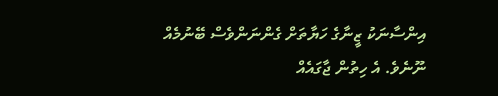އިންސާނަކު ޒީނާގެ ހަޔާތަށް ގެންނަންވެސް ބޭނުމެއް ނޫނެވެ. އެ ހިތުން ޖާގައެއް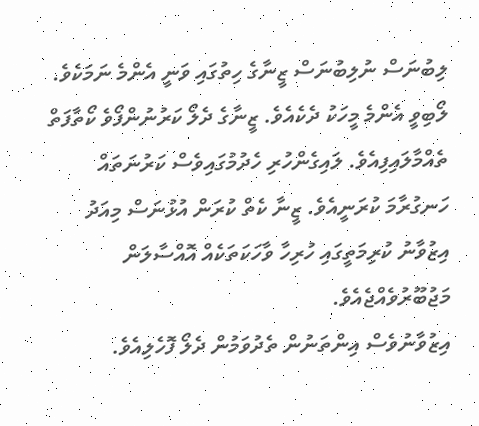ލިބުނަސް ނުލިބުނަސް ޒީނާގެ ހިތުގައި ވަނީ އެންމެ ނަމަކެވެ. ލޯބިވީ އެންމެ މީހަކު ދެކެއެވެ. ޒީނާގެ ދެލޯ ކަރުނުންފޯވެ ކޯތާފަތް ތެއްމާލައިފިއެވެ. ލައިގެންހުރި ހެދުމުގައިވެސް ކަރުނަތައް ހަނގުރާމަ ކުރަނީއެވެ. ޒީނާ ކެތް ކުރަން އުޅުނަސް މިއަދު އިޒުވާނު ކުރިމަތީގައި ހުރިހާ ވާހަކަތަކެއް އޮއްސާލަން މަޖުބޫރުވެއްޖެއެވެ.
އިޒުވާނުވެސް އިންތަނުން ތެދުވަމުން ދެލޯ ފޮހެލިއެވެ.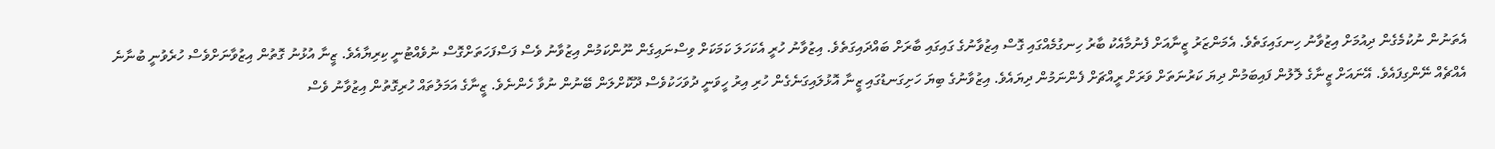އެތަނުން ނުކުމެގެން ދިއުމަށް އިޒުވާނު ހިނގައިގަތެވެ. އެމަންޒަރު ޒީނާއަށް ފެނުމާއެކު ބާރު ހިނގުމެއްގައި ގޮސް އިޒުވާނުގެ ގައިގައި ބާރަށް ބައްދައިގަތެވެ. އިޒުވާނު ހުރީ އެކަހަލަ ކަމަކަށް ވިސްނައިގެން ނޫންކަމުން އިޒުވާނު ވެސް ފަސްފަހަތަށްގޮސް ނުވެއްޓުނީ ކިރިޔާއެވެ. ޒީނާ އުޅުނު ގޮތުން އިޒުވާނަށްވެސް ހުރެވުނީ ބުނާނެ އެއްޗެއް ނޭންގިފައެވެ. އޭނައަށް ޒީނާގެ ލޮލުން ފައިބަމުން ދިޔަ ކަރުނަތަށް ވަރަށް ރީއްޗަށް ފެންނަމުން ދިޔައެވެ. އިޒުވާނުގެ ބިޔަ ހަށިގަނޑުގައި ޒީނާ އޮޅުލައިގަނެގެން ހުރި އިރު ހީވަނީ ދުވަހަކުވެސް ދޫކޮށްލަން ބޭނުން ނުވާ ހެންނެވެ. ޒީނާގެ އަމަލުތައް ހުރިގޮތުން އިޒުވާނު ވެސް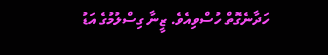ހަދާނެގޮތް ހުސްވިއެވެ. ޒީނާ ގިސްލުމުގެ އަޑު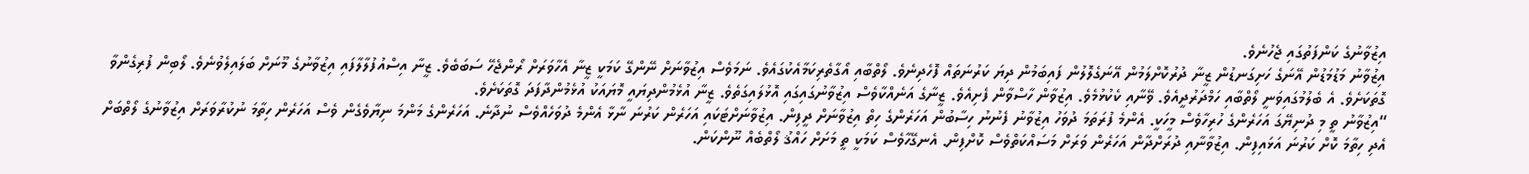އިޒުވާނުގެ ކަންފަތުގައި ޖެހުނެވެ.
އިޒުވާނު މަޑުމަޑުން އޭނަގެ ހަށިގަނޑުން ޒީނާ ދުރުކޮށްލަމުން އޭނަގެލޮލުން ފައިބަމުން ދިޔަ ކަރުނަތައް ފޮހެދިނެވެ. ލޯތްބާއި އޯގާތެރިކަމާއެކުގައެވެ. ނަމަވެސް އިޒުވާނަށް ނޭންގޭ ކަމަކީ ޒީނާ އެހާވަރަށް ރޯންޖެހޭ ސަބަބެވެ. ޒީނާ އިސްއުފުލާލާފައި އިޒުވާނުގެ މޫނަށް ބަލައިލެވުނެވެ. ލޯބިން ފުރިގެންވާ ގޮތަކަށެވެ. އެ ބެލުމުގައިވަނީ ލޯތްބާއި ހަމްދަރުދީއެވެ. ވޭނާއި ކެކުޅުމެވެ. އިޒުވާން ހާސްވާން ފެށިއެވެ. ޒީނާގެ އަނެއްކާވެސް އިޒުވާނުގައިގައި އޮޅުލައިގަތެވެ. ޒީނާ އުޅެމުންދިޔައީ މޮޔައަކު އުޅެމުންދާފަދަ ގޮތަކަށެވެ.
“އިޒުވާނު ތީ މި ދުނިޔޭގަ އަހަރެންގެ ހުރިހާވެސް މީހަކީ. އެންމެ ފުރަތަމަ ދުވަހު އިޒުވާނު ފެނުނު ހިސާބުން އަހަރެންގެ ހިތް އިޒުވާނަށް ދީފިން. އިޒުވާނަށްޓަކައި އަހަރެން ކަރުނަ ނާޅާ އެންމެ ދުވަހެއްވެސް ނުދާނެ. އަހަރެންގެ މަންމަ ނިޔާވެގެން ވެސް އަހަރެން ހިތާމަ ނުކުރާވަރަށް އިޒުވާނުގެ ލޯތްބަށް އެދި ހިތާމަ ކޮށް ކަރުނަ އަޅައިފިން. އިޒުވާނާއި ދުރަށްދާން އަހަރެން ވަރަށް މަސައްކަތްވެސް ކޮށްފިން. އެނގޭހާވެސް ކަމަކީ ތީ މަށަށް ހައްޤު ލޯތްބެއް ނޫންކަން.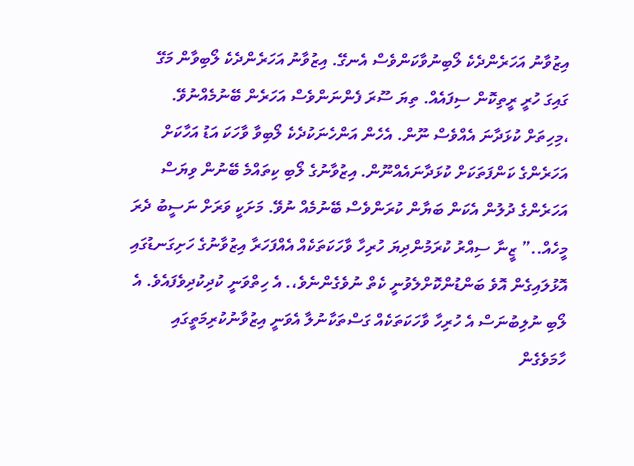އިޒުވާނު އަހަރެންދެކެ ލޯބިނުވާކަންވެސް އެނގޭ. އިޒުވާނު އަހަރެންދެކެ ލޯބިވާން މަގޭ ގައިގަ ހުރީ ރީތިކޮން ސިފައެއް. ތިޔަ ސޫރަ ފެންނަންވެސް އަހަރެން ބޭނުމެއްނުވޭ. ،މިހިތަށް ކުޅަދާނަ އެއްވެސް ނޫން. އެހެން އަންހެނަކުދެކެ ލޯބިވާ ވާހަކަ އަޑު އަހާކަށް އަހަރެންގެ ކަންފަތަކަށް ކުޅަދާނައެއްނޫން. އިޒުވާނުގެ ލޯބި ކިތައްމެ ބޭނުން ވިޔަސް އަހަރެންގެ ދުލުން އެކަން ބަޔާން ކުރަންވެސް ބޭނުމެއް ނުވޭ. މަށަކީ ވަރަށް ނަސީބު ދެރަ މީހެއް..” ޒީނާ ސިއްރު ކުރަމުންދިޔަ ހުރިހާ ވާހަކަތަކެއް އެއްފަހަރާ އިޒުވާނުގެ ހަށިގަނޑުގައި އޮޅުލައިގެން އޮވެ ބަންޑުންކޮށްލެވުނީ ކެތް ނުވެގެންނެވެ،. އެ ހިތްވަނީ ކުދިކުދިވެފައެވެ. އެ ލޯބި ނުލިބުނަސް އެ ހުރިހާ ވާހަކަތަކެއް ގަސްތަކާނުލާ އެވަނީ އިޒުވާނުކުރިމަތީގައި ހާމަވެގެން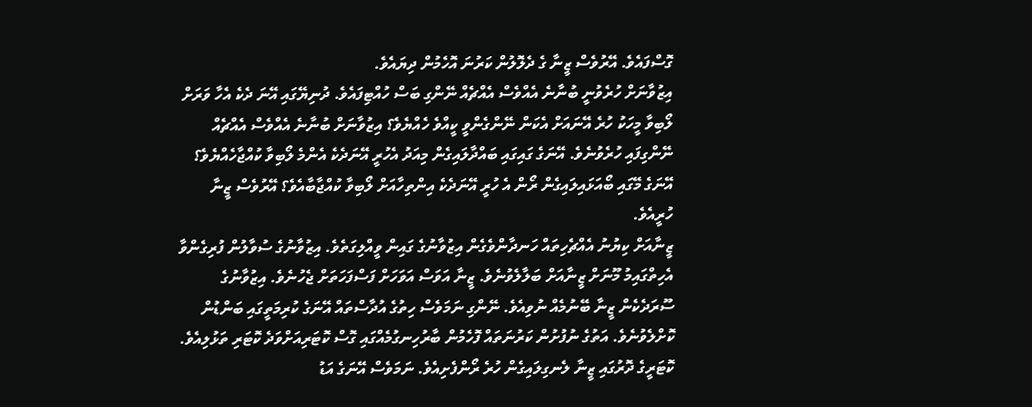ގޮސްފައެވެ. އޭރުވެސް ޒީނާ ގެ ދެލޮލުން ކަރުނަ އޮހެމުން ދިޔައެވެ.
އިޒުވާނަށް ހުރެވުނީ ބުނާނެ އެއްވެސް އެއްޗެއް ނޭންގި ބަސް ހުއްޓިފައެވެ. ދުނިޔޭގައި އޭނަ ދެކެ އެހާ ވަރަށް ލޯބިވާ މީހަކު ހުރެ އޭނައަށް އެކަން ނޭންގެންވީ ކީއްވެ ހެއްޔެވެ؟ އިޒުވާނަށް ބުނާނެ އެއްވެސް އެއްޗެއް ނޭންގިފައި ހުރެވުނެވެ. އޭނަގެ ގައިގައި ބައްދާލައިގެން މިއަދު އެހުރީ އޭނަދެކެ އެންމެ ލޯބިވާ ކުއްޖާހެއްޔެވެ؟ އޭނަގެ މޭގައި ބޯއަޅައިލައިގެން ރޯން އެ ހުރީ އޭނަދެކެ އިންތިހާއަށް ލޯބިވާ ކުއްޖާބާއެވެ؟ އޭރުވެސް ޒީނާ ހުރީއެވެ.
ޒީނާއަށް ކިޔުނު އެއްޗެހިތައް ހަނދާންވެގެން އިޒުވާނުގެ ގައިން ވީއްލިގަތެވެ. އިޒުވާނުގެ ސުވާލުން ފުރިގެންވާ އެހިތްގައިމު މޫނަށް ޒީނާއަށް ބަލާލެވުނެވެ. ޒީނާ އަވަސް އަވަހަށް ފަސްފަހަތަށް ޖެހުނެވެ. އިޒުވާނުގެ ސޫރަދެކެން ޒީނާ ބޭނުމެއް ނުވިއެވެ. ނޭންގި ނަމަވެސް ހިތުގެ އުދާސްތައް އޭނަގެ ކުރިމަތީގައި ބަންޑުން ކޮށްލެވުނެވެ. އަތުގެ ނުފުށުން ކަރުނަތައް ފޮހެމުން ބާރުހިނގުމެއްގައި ގޮސް ކޮޓަރިއަށްވަދެ ކޮޓަރި ތަޅުލިއެވެ. ކޮޓަރީގެ ދޮރުގައި ޒީނާ ލެނގިލައިގެން ހުރެ ރޯންފެށިއެވެ. ނަމަވެސް އޭނަގެ އަޑު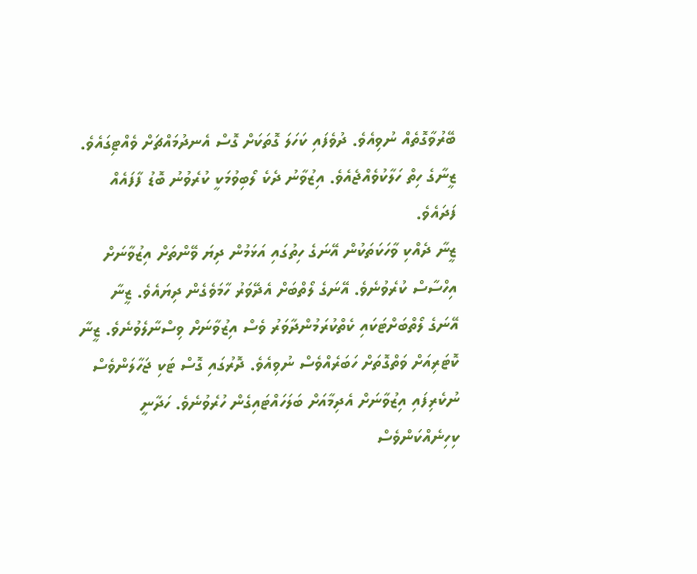ބޭރުވާގޮތެއް ނުވިއެވެ. ދުވެފައި ކަހަލަ ގޮތަކަށް ގޮސް އެނދުމައްޗަށް ވެއްޓިގައެވެ. ޒީނާގެ ހިތް ހަލާކުވެއްޖެއެވެ. އިޒުވާނު ދެކެ ލޯބިވުމަކީ ކުރެވުނު ބޮޑު ފާފައެއް ފަދައެވެ.
ޒީނާ ދެއްކި ވާހަކަތަކުން އޭނަގެ ހިތުގައި އަޅަމުން ދިޔަ ވޭންތަށް އިޒުވާނަށް އިހްސާސް ކުރެވުނެވެ. އޭނަގެ ލޯތްބަށް އެދޭވަރު ހާމަވެގެން ދިޔައެވެ. ޒީނާ އޭނަގެ ލޯތްބަށްޓަކައި ކެތްކުރަމުންދާވަރު ވެސް އިޒުވާނަށް ވިސްނާލެވުނެވެ. ޒީނާ ކޮޓަރިއަށް ވަތްގޮތަށް ހަބަރެއްވެސް ނުވިއެވެ. ދޮރުގައި ގޮސް ޓަކި ޖަހާލަންވެސް ނުކެރިފައި އިޒުވާނަށް އެދިމާއަށް ބަލަހައްޓައިގެން ހުރެވުނެވެ. ހަދާނީ ކިހިނެއްކަންވެސް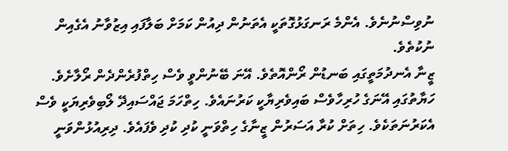ނުވިސްނުނެވެ. އެންމެ ރަނގަޅުގޮތަކީ އެތަނުން ދިއުން ކަމަށް ބަލާފައި އިޒުވާނު އެގެއިން ނުކުތެވެ.
ޒީނާ އެނދުމަތީގައި ބަނޑުން ރޯންއޮތެވެ. އޭނަ ބޭނުންވީ ވެސް ހިތްފުރެންދެން ރޯލާށެވެ. ހަޔާތުގައި އޭނަގެ ހުރިހާވެސް ބައިވެރިޔާކީ ކަރުނައެވެ. ހިތްހަމަ ޖައްސައިދޭ ލޯބިވެރިޔަކީ ވެސް އެކަރުނަތަކެވެ. ހިތަށް ކުރާ އަސަރުން ޒީނާގެ ހިތްވަނީ ކުދި ކުދި ވެފައެވެ. ދިރިއުޅުންވަނީ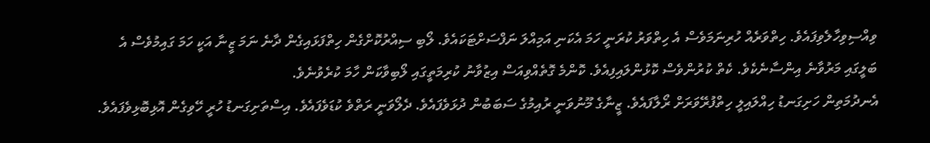ވިއްސިވިހާލެވިފައެވެ. ހިތްވަރެއް ހުރިނަމަވެސް އެ ހިތްވަރު ކުރަނީ ހަމަ އެކަނި އަމިއްލަ ނަފްސަށްޓަކައެވެ. ލޯބި ސިއްރުކޮށްގެން ހިތްފަޅައިގެން ދާނެ ނަމަ ޒީނާ އަކީ ހަމަ ގައިމުވެސް އެ ބަލީގައި މަރުވާނެ އިންސާނެކެވެ. ކެތް ކުރުންވެސް ކޮޅުންލައިފިއެވެ. ކޮންމެ ގޮތެއްވިއަސް އިޒުވާނު ކުރިމަތީގައި ލޯބިވާކަން ހާމަ ކުރެވުނެވެ.
އެނދުމަތިން ހަށިގަނޑު ހިއްލައިލީ ހިތްފުރޭވަރަށް ރޯލާފައެވެ. ޒީނާގެ މޫނުވަނީ ރުއިމުގެ ސަބަބުން ދުޅަވެފައެވެ. ދެލޯވަނީ ރަތްވެ ކުޑަވެފައެވެ. އިސްތަށިގަނޑު ހުރީ ހޭވިގެން އޮޅިބޮޅިވެފައެވެ.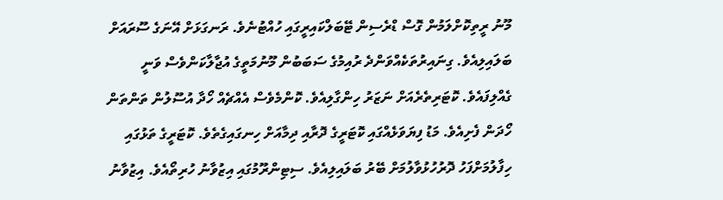މޫނު ރީތިކޮށްލަމުން ގޮސް ޑްރެސިން ޓޭބަލްކައިރީގައި ހުއްޓުނެވެ. ރަނގަޅަށް އޭނަގެ ސޫރައަށް ބަލައިލިއެވެ. ގިނައިރުތަކެއްވަންދެ ރުއިމުގެ ސަބަބުން މޫނުމަތީގެ އުޖާލާކަންވެސް ވަނީ ގެއްލިފައެވެ. ކޮޓަރިތެރެއަށް ނަޒަރު ހިންގާލިއެވެ. ކޮންމެވެސް އެއްޗެއް ހޯދާ އުސޫލުން ތަންތަން ހޯދަން ފެށިއެވެ. މަޑު ފިޔަވަޅެއްގައި ކޮޓަރީގެ ދޮރާއި ދިމާއަށް ހިނގައިގެތެވެ. ކޮޓަރީގެ ތަޅުގައި ހިފާލުމަށްފަހު ދޮރުހުޅުވާލުމަށް ބޭރު ބަލައިލިއެވެ. ސިޓިންރޫމުގައި އިޒުވާނު ހުރިތޯއެވެ. އިޒުވާނު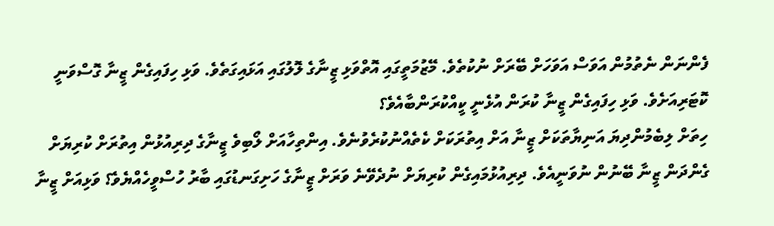ފެންނަން ނެތުމުން އަވަސް އަވަހަށް ބޭރަށް ނުކުތެވެ. މޭޒުމަތީގައި އޮތްވަޅި ޒީނާގެ ލޮލުގައި އަޅައިގަތެވެ. ވަޅި ހިފައިގެން ޒީނާ ގޮސްވަނީ ކޮޓަރިއަށެވެ. ވަޅި ހިފައިގެން ޒީނާ ކުރަން އުޅެނީ ކީއްކުރަންބާއެވެ؟
ހިތަށް ލިބެމުންދިޔަ އަނިޔާތަކަށް ޒީނާ އަށް އިތުރަކަށް ކެތެއްނުކުރެވުނެވެ. އިންތިހާއަށް ލޯބިވެ ޒީނާގެ ދިރިއުޅުން އިތުރަށް ކުރިޔަށް ގެންދަން ޒީނާ ބޭނުން ނުވަނީއެވެ. ދިރިއުޅުމައިގެން ކުރިޔަށް ނުދެވޭނެ ވަރަށް ޒީނާގެ ހަށިގަނޑުގައި ބާރު ހުސްވީހެއްޔެވެ؟ ވަޅިއަށް ޒީނާ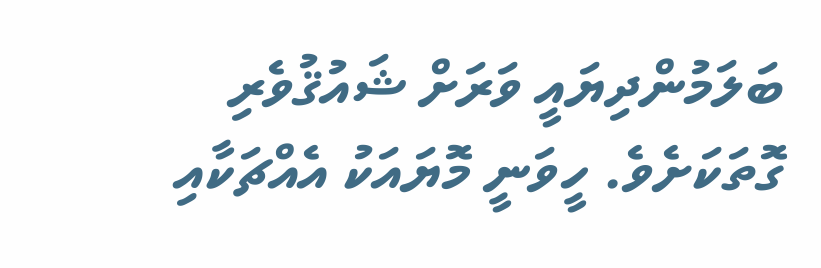ބަލަމުންދިޔައީ ވަރަށް ޝައުޤުވެރި ގޮތަކަށެވެ. ހީވަނީ މޮޔައަކު އެއްޗަކާއި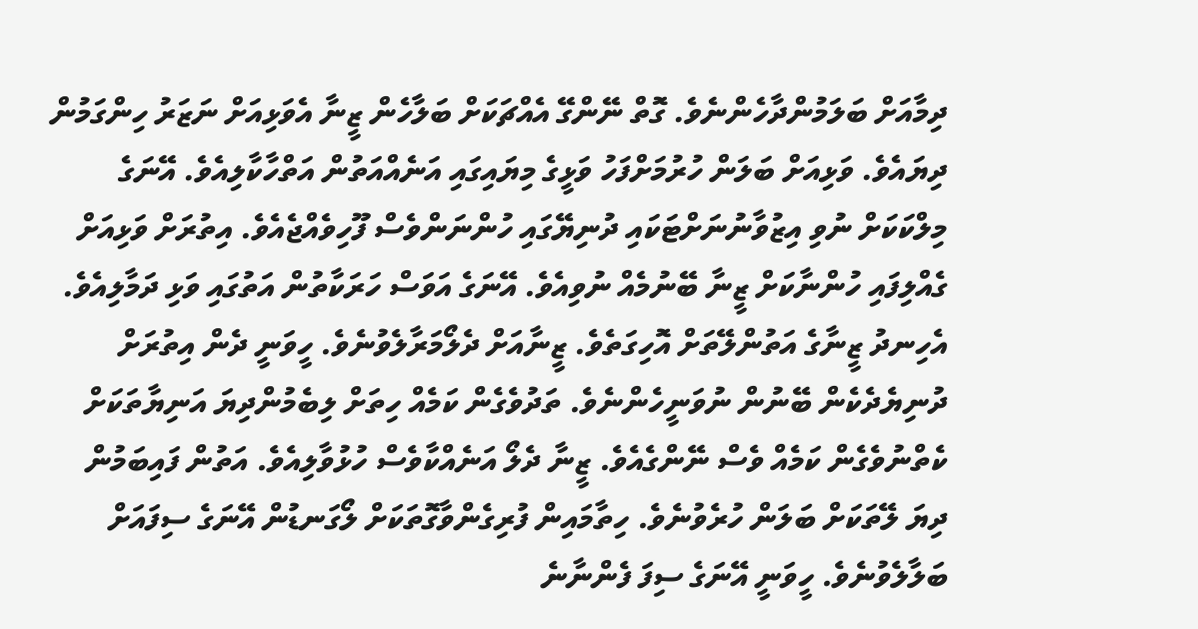ދިމާއަށް ބަލަމުންދާހެންނެވެ. ގޮތް ނޭންގޭ އެއްޗަކަށް ބަލާހެން ޒީނާ އެވަޅިއަށް ނަޒަރު ހިންގަމުން ދިޔައެވެ. ވަޅިއަށް ބަލަން ހުރުމަށްފަހު ވަޅީގެ މިޔައިގައި އަނެއްއަތުން އަތްހާކާލިއެވެ. އޭނަގެ މިލްކަކަށް ނުވި އިޒުވާނުނަށްޓަކައި ދުނިޔޭގައި ހުންނަންވެސް ފޫހިވެއްޖެއެވެ. އިތުރަށް ވަޅިއަށް ގެއްލިފައި ހުންނާކަށް ޒީނާ ބޭނުމެއް ނުވިއެވެ. އޭނަގެ އަވަސް ހަރަކާތުން އަތުގައި ވަޅި ދަމާލިއެވެ. އެހިނދު ޒީނާގެ އަތުންލޭތަށް އޮހިގަތެވެ. ޒީނާއަށް ދެލޯމަރާލެވުނެވެ. ހީވަނީ ދެން އިތުރަށް ދުނިޔެދެކެން ބޭނުން ނުވަނީހެންނެވެ. ތަދުވެގެން ކަމެއް ހިތަށް ލިބެމުންދިޔަ އަނިޔާތަކަށް ކެތްނުވެގެން ކަމެއް ވެސް ނޭންގެއެވެ. ޒީނާ ދެލޯ އަނެއްކާވެސް ހުޅުވާލިއެވެ. އަތުން ފައިބަމުން ދިޔަ ލޭތަކަށް ބަލަން ހުރެވުނެވެ. ހިތާމައިން ފުރިގެންވާގޮތަކަށް ލޯގަނޑުން އޭނަގެ ސިފައަށް ބަލާލެވުނެވެ. ހީވަނީ އޭނަގެ ސިފަ ފެންނާނެ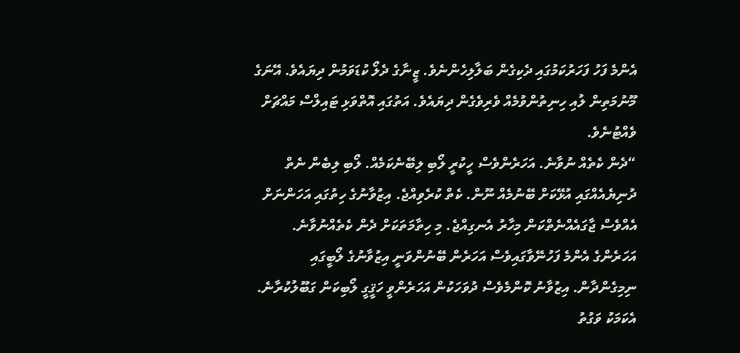އެންމެ ފަހު ފަހަރުކަމުގައި ދެކިގެން ބަލާލިހެންނެވެ. ޒީނާގެ ދެލޯ ކުޑަވަމުން ދިޔައެވެ. އޭނަގެ މޫނުމަތިން ލުއި ހިނިތުންވުމެއް ވެރިވެގެން ދިޔައެވެ. އަތުގައި އޮތްވަޅި ޓައިލްސް މައްޗަށް ވެއްޓުނެވެ.
“ދެން ކެތެއް ނުވާނެ. އަހަރެންވެސް ހީކުރީ ލޯބި ލިބޭނެކަމެއް. ލޯބި ލިބެން ނެތް ދުނިޔެއެއްގައި އުޅޭކަށް ބޭނުމެއް ނޫން. ކެތް ކުރެވިއްޖެ. އިޒުވާނުގެ ހިތުގައި އަހަންނަށް އެއްވެސް ޖާގައެއްނެތްކަން މިހާރު އެނގިއްޖެ. މި ހިތާމަތަކަށް ދެން ކެތެއްނުވާނެ. އަހަރެންގެ އެންމެ ފަހުނޭވާގައިވެސް އަހަރެން ބޭނުންވަނީ އިޒުވާނުގެ ލޯބީގައި ނިމިގެންދާން. އިޒުވާނު ކޮންމެވެސް ދުވަހަކުން އަހަރެންވީ ހަޤީގީ ލޯބިކަން ގަބޫލުކުރާނެ. އެކަމަކު ވަގުތު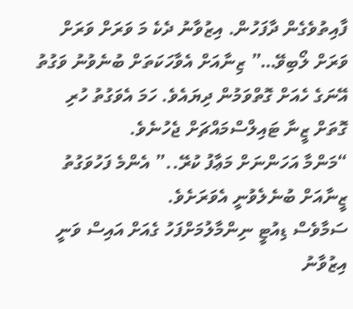ފާއިތުވެގެން ދާފަހުން. އިޒުވާނު ދެކެ މަ ވަރަށް ވަރަށް ވަރަށް ލޯބިވޭ…” ޒިނާއަށް އެވާހަކަތަށް ބުނެވުނު ވަގުތު އޭނަގެ ހެއަށް ގޮތްވަމުން ދިޔައެވެ. ހަމަ އެވަގުތު ހުރި ގޮތަށް ޒީނާ ޓައިލްސްމައްޗަށް ޖެހުނެވެ.
“މަންމާ އަހަންނަށް މަޢާފު ކުރޭ..” އެންމެ ފަހުވަގުތު ޒީނާއަށް ބުނެލެވުނީ އެވަރަށެވެ.
ސަމާވެސް ޑިއުޓީ ނިންމާލުމަށްފަހު ގެއަށް އައިސް ވަނީ އިޒުވާނު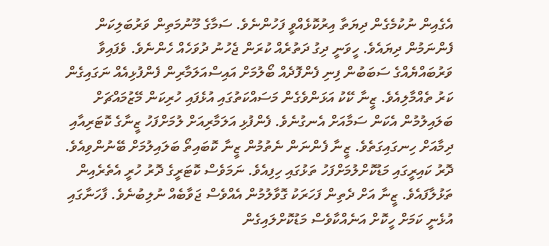އެގެއިން ނުކުމެގެން ދިޔަތާ އިރުކޮޅެއްވީ ފަހުންނެވެ. ސަމާގެ މޫނުމަތިން ވަރުބަލިކަން ފެންނަމުން ދިޔައެވެ. ހީވަނީ ދިގު ދަތުރެއް ކުރަން ޖެހުނު ދުވަހެއް ހެންނެވެ. ވެފައިވާ ވަރުބައްޔެއްގެ ސަބަބުން ފިނި ފެންފޮދެއް ބޯލުމަށް އައިސްއަލަމާރިން ފެންފުޅިއެއް ނަގައިގެން ކަރު ތެއްމާލިއެވެ. ޒީނާ ކޭކު އަޅަންވެގެން މަސައްކަތުގައި އުޅެފައި ހުރިކަން މޭޒުމައްޗަށް ބަލައިލުމުން އެކަން ސަމާއަށް އެނގުނެވެ. ފެންފުޅި އަލަމާރިއަށް ލުމަށްފަހު ޒީނާގެ ކޮޓަރިއާއި ދިމާއަށް ހިނގައިގަތެވެ. ޒީނާ ފެންނަން ނެތުމުން ޒީނާ ކޮބައިތޯ ބަލައިލުމަށް ބޭނުންވިއެވެ. ދޮރު ކައިރީގައި މަޑުކޮށްލުމަށްފަހު ތަޅުގައި ހިފިއެވެ. ނަމަވެސް ކޮޓަރީގެ ދޮރު ހުރީ އެތެރެއިން ތަޅުލާފައެވެ. ޒީނާ އަށް ދެތިން ފަހަރަކު ގޮވާލުމުން އެއްވެސް ޖަވާބެއް ނުލިބުނެވެ. ފާހަނާގައި އުޅެނީ ކަމަށް ހީކޮށް އަނެއްކާވެސް މަޑުކޮށްލައިގެން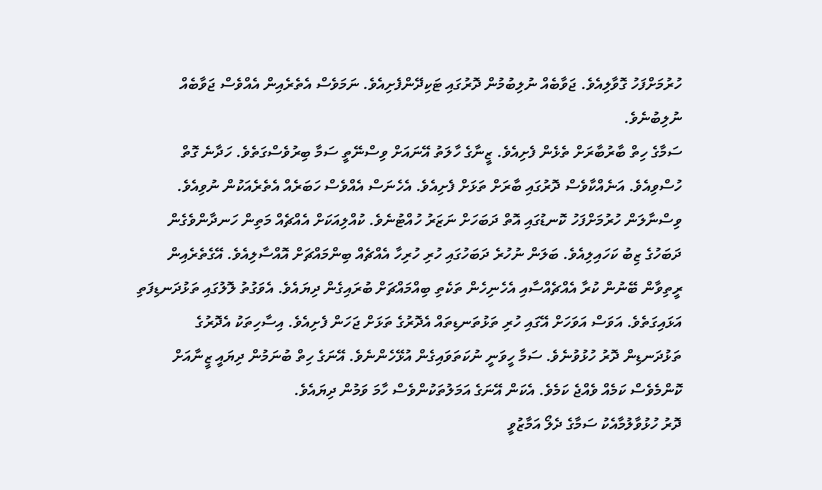ހުރުމަށްފަހު ގޮވާލިއެވެ. ޖަވާބެއް ނުލިބުމުން ދޮރުގައި ޓަކިދޭންފެށިއެވެ. ނަމަވެސް އެތެރެއިން އެއްވެސް ޖަވާބެއް ނުލިބުނެވެ.
ސަމާގެ ހިތް ބާރުބާރަށް ތެޅެން ފެށިއެވެ. ޒީނާގެ ހާލަތު އޭނައަށް ވިސްނޭތީ ސަމާ ބިރުވެސްގަތެވެ. ހަދާނެ ގޮތް ހުސްވިއެވެ. އަނެއްކާވެސް ދޮރުގައި ބާރަށް ތަޅަށް ފެށިއެވެ. އެހެނަސް އެއްވެސް ހަބަރެއް އެތެރެއަކުން ނުވިއެވެ. ވިސްނާލަން ހުރުމަށްފަހު ކޮނޑުގައި އޮތް ދަބަހަށް ނަޒަރު ހުއްޓުނެވެ. ކުއްލިއަކަށް އެއްޗެއް މަތިން ހަނދާންވެގެން ދަބަހުގެ ޒިބު ކަހައިލިއެވެ. ބަލަން ނުހުރެ ދަބަހުގައި ހުރި ހުރިހާ އެއްޗެއް ބިންމައްޗަށް އޮއްސާލިއެވެ. އޭގެތެރެއިން ރީތިވާން ބޭނުން ކުރާ އެއްޗެއްސާއި އެހެނިހެން ތަކެތި ބިއްމައްޗަށް ބުރައިގެން ދިޔައެވެ. އެވަގުތު ލޮލުގައި ތަޅުދަނޑިފަތި އަޅައިގަތެވެ. އަވަސް އަވަހަށް އޭގައި ހުރި ތަޅުތަނޑިތައް އެދޮރުގެ ތަޅަށް ޖަހަން ފެށިއެވެ. އިސާހިތަކު އެދޮރުގެ ތަޅުދަނޑިން ދޮރު ހުޅުވުނެވެ. ސަމާ ހީވަނީ ނުކަތަވައިގެން އުޅޭހެންނެވެ. އޭނަގެ ހިތް ބުނަމުން ދިޔައީ ޒީނާއަށް ކޮންމެވެސް ކަމެއް ވެއްޖެ ކަމެވެ. އެކަން އޭނަގެ އަމަލުތަކުންވެސް ހާމަ ވަމުން ދިޔައެވެ.
ދޮރު ހުޅުވާލުމާއެކު ސަމާގެ ދެލޯ އަމާޒުވީ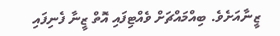ޒީނާއަށެވެ. ބިއްމައްޗަށް ވެއްޓިފައި އޮތް ޒީނާ ފެނިފައި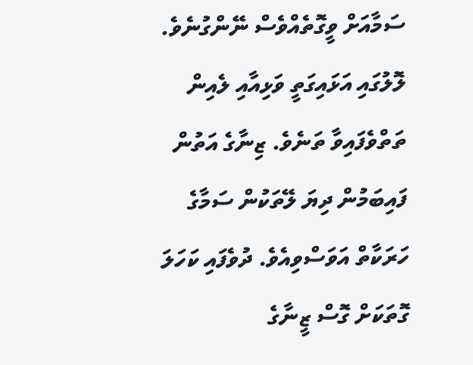ސަމާއަށް ވީގޮތެއްވެސް ނޭންގުނެވެ. ލޮލުގައި އަޅައިގަތީ ވަޅިއާއި ލެއިން ތަތްވެފައިވާ ތަނެވެ. ޒިނާގެ އަތުން ފައިބަމުން ދިޔަ ލޭތަކުން ސަމާގެ ހަރަކާތް އަވަސްވިއެވެ. ދުވެފައި ކަހަލަ ގޮތަކަށް ގޮސް ޒީނާގެ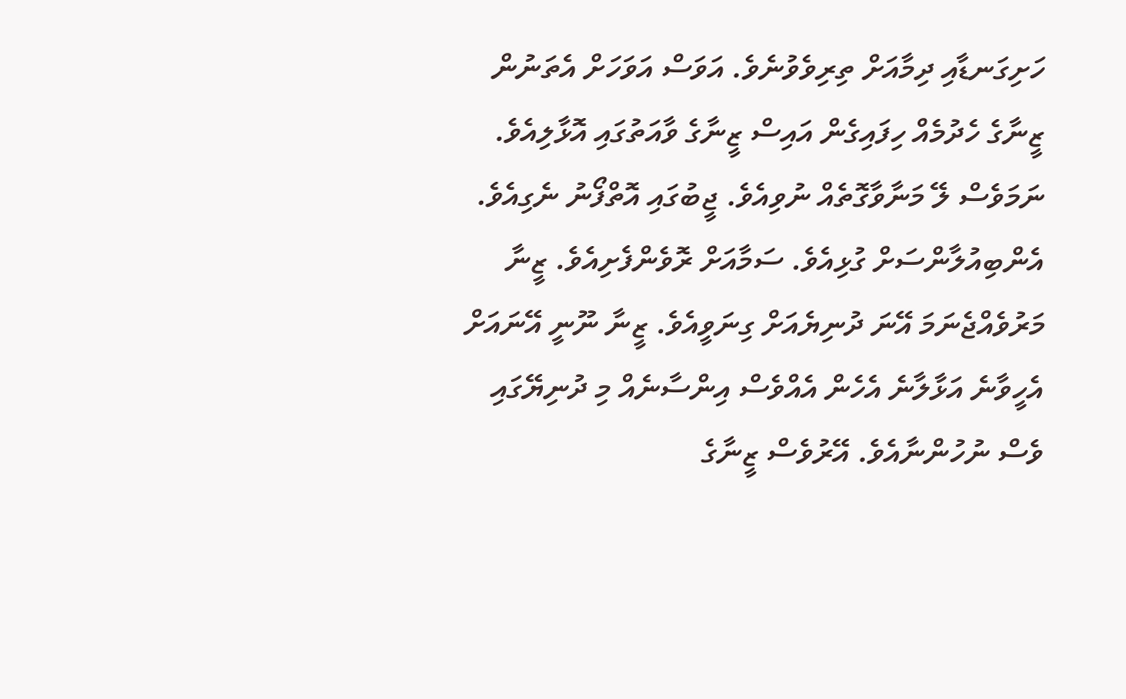ހަށިގަނޑާއި ދިމާއަށް ތިރިވެވުނެވެ. އަވަސް އަވަހަށް އެތަނުން ޒީނާގެ ހެދުމެއް ހިފައިގެން އައިސް ޒީނާގެ ވާއަތުގައި އޮޅާލިއެވެ. ނަމަވެސް ލޭ މަނާވާގޮތެއް ނުވިއެވެ. ޖީބުގައި އޮތްފޯނު ނެގިއެވެ. އެންބިއުލާންސަށް ގުޅިއެވެ. ސަމާއަށް ރޮވެންފެށިއެވެ. ޒީނާ މަރުވެއްޖެނަމަ އޭނަ ދުނިޔެއަށް ގިނަވީއެވެ. ޒީނާ ނޫނީ އޭނައަށް އެހީވާނެ އަޅާލާނެ އެހެން އެއްވެސް އިންސާނެއް މި ދުނިޔޭގައި ވެސް ނުހުންނާއެވެ. އޭރުވެސް ޒީނާގެ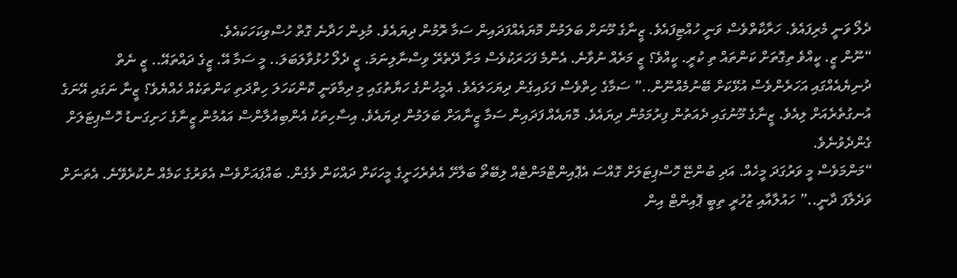ދެލޯ ވަނީ މެރިފައެވެ. ހަރާކާތްވެސް ވަނީ ހުއްޓިފައެވެ. ޒީނާގެ މޫނަށް ބަލަމުން މޮޔައެއްފަދައިން ސަމާ ރޮމުން ދިޔައެވެ. މުޅިން ހަދާނެ ގޮތް ހުސްވިކަހަކައެވެ.
“ނޫން ޒީ. ކީއްވެ ތިގޮތަށް ކަންތައް ތި ކުރީ. ކީއްވެ؟ ޒީ މަރެއް ނުވާނެ. އެންމެ ފަހަރަކުވެސް މަށާ ދޭތެރޭ ވިސްނާލިނަމަ. ޒީ ދެލޯ ހުޅުވާލަބަލަ.. މީ ސަމާ އޭ. ޒީގެ ދައްތައޭ.. ޒީ ނެތް ދުނިޔެއެއްގައި އަހަރެންވެސް އުޅޭކަށް ބޭނުމެއްނޫން..” ސަމާގެ ހިތްވެސް ފަޅައިގެން ދިޔަހަލައެވެ. އެމީހުންގެ ހަޔާތުގައި މި ދިމާވަނީ ކޮންކަހަލަ ހިތްދަތި ކަންތަކެއް ހެއްޔެވެ؟ ޒީނާ ނަގައި އޭނަގެ އުނގުތެރެއަށް ލިއެވެ. ޒީނާގެ މޫނުގައި ދެއަތުން ފިރުމަމުން ދިޔައެވެ. މޮޔައެއް ފަދައިން ސަމާ ޒީނާއަށް ބަލަމުން ދިޔައެވެ. އިސާހިތަކު އެންބިއުލާންސް އައުމުން ޒީނާގެ ހަށިގަނޑު ހޮސްޕިޓަލަށް ގެންދެވުނެވެ.
“މަންމަވެސް މީ ވަރުގަދަ މީހެއް. އަދި ބުންޏޭ ހޮސްޕިޓަލަށް ގޮއްސަ އެޕޮއިންޓްމަންޓެއް ލިބޭތޯ ބަލާށޭ އެތެރެހަށީގެ މީހަކަށް ދައްކަން ވެގެން. ބައްޕައަށްވެސް އެވަރުގެ ކަމެއް ނުކުރެވޭނެ. އެތަނަށް ވަދެލާފަ ދާނީ..” ހައުލާއާއި ޒުހުރީ ތިބީ ޕޮއިންޓް އިން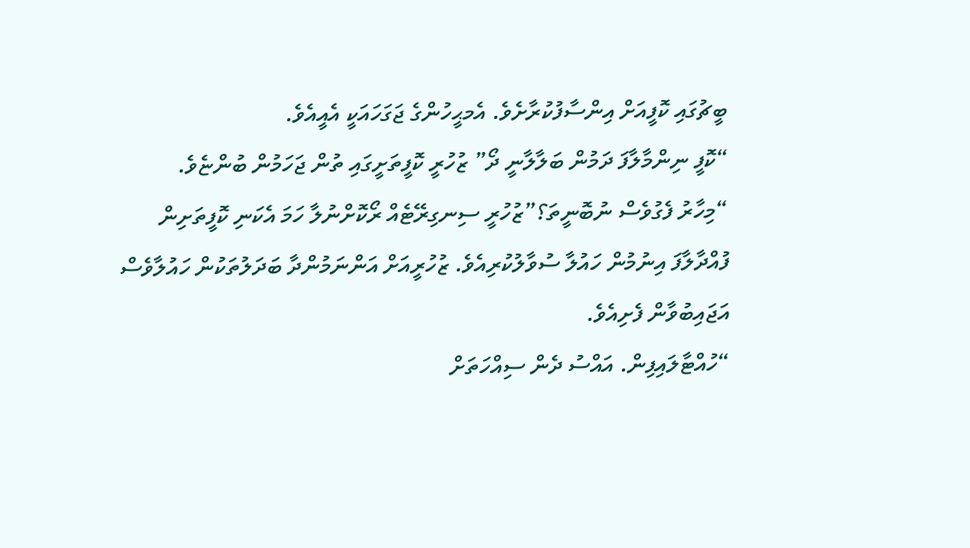ބީޗުގައި ކޮފީއަށް އިންސާފުކުރާށެވެ. އެމޙީހުންގެ ޖަގަހައަކީ އެއީއެވެ.
“ކޮފީ ނިންމާލާފަ ދަމުން ބަލާލާނީ ދޯ” ޒުހުރީ ކޮފީތަށީގައި ތުން ޖަހަމުން ބުންޏެވެ.
“މިހާރު ފެގުވެސް ނުބޮނީތަ؟”ޒުހުރީ ސިނގިރޭޓެއް ރޯކޮށްނުލާ ހަމަ އެކަނި ކޮފީތަށިން ފުއްދާލާފަ އިނުމުން ހައުލާ ސުވާލުކުރިއެވެ. ޒުހުރީއަށް އަންނަމުންދާ ބަދަލުތަކުން ހައުލާވެސް އަޖައިބުވާން ފެށިއެވެ.
“ހުއްޓާލައިފިން. އައްސު ދެން ސިއްހަތަށް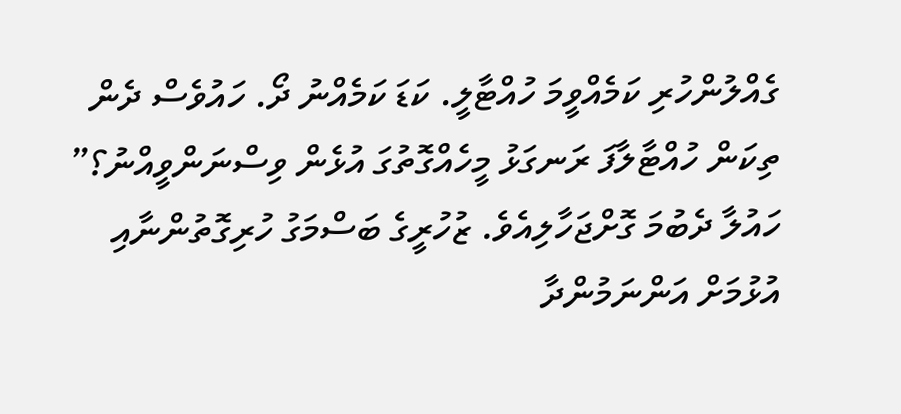ގެއްލުންހުރި ކަމެއްވީމަ ހުއްޓާލީ. ކަޑަ ކަމެއްނު ދޯ. ހައުވެސް ދެން ތިކަން ހުއްޓާލާފަ ރަނގަޅު މީހެއްގޮތުގަ އުޅެން ވިސްނަންވީއްނު؟” ހައުލާ ދެބުމަ ގޮށްޖަހާލިއެވެ. ޒުހުރީގެ ބަސްމަގު ހުރިގޮތުންނާއި އުޅުމަށް އަންނަމުންދާ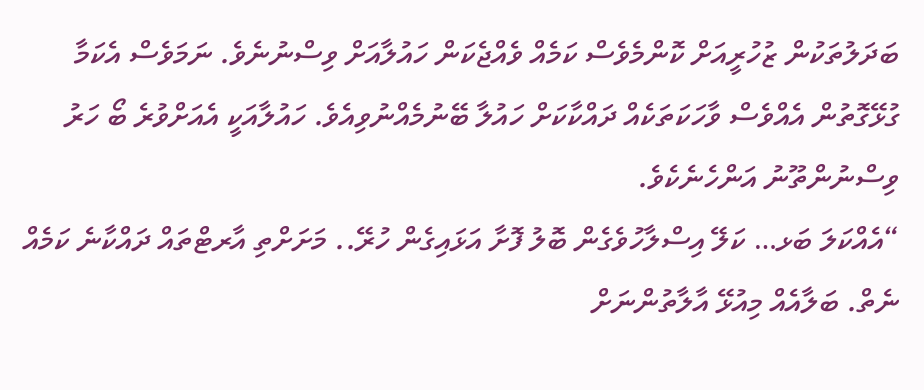ބަދަލުތަކުން ޒުހުރީއަށް ކޮންމެވެސް ކަމެއް ވެއްޖެކަން ހައުލާއަށް ވިސްނުނެވެ. ނަމަވެސް އެކަމާ ގުޅޭގޮތުން އެއްވެސް ވާހަކަތަކެއް ދައްކާކަށް ހައުލާ ބޭނުމެއްނުވިއެވެ. ހައުލާއަކީ އެއަށްވުރެ ބޯ ހަރު ވިސްނުންތޫނު އަންހެނެކެވެ.
“އެއްކަލަ ބަޅ… ކަލޭ އިސްލާހުވެގެން ބޮލު ފޮށާ އަޅައިގެން ހުރޭ.. މަށަށްތި އާރޓްތައް ދައްކާނެ ކަމެއް ނެތް. ބަލާއެއް މިއުޅޭ އާލާތުންނަށް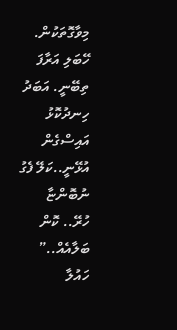މިވާގޮތަކުން. ހޭބަލި އަރާފަ ތިބޭނީ. އަބަދު ހިނދުކޮޅު އައިސްގެން އުޅޭނީ..ކަލޭ ފެގު ނުބޮންޏާ ހުރޭ.. ކޮން ބަލާއެއް..” ހައުލާ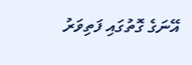އޭނަގެ ގޮތުގައި ފަތިވަރު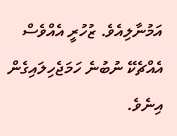އަމުނާލިއެވެ. ޒުހުރީ އެއްވެސް އެއްޗެކޭ ނުބުނެ ހަމަޖެހިލައިގެން އިނެވެ.